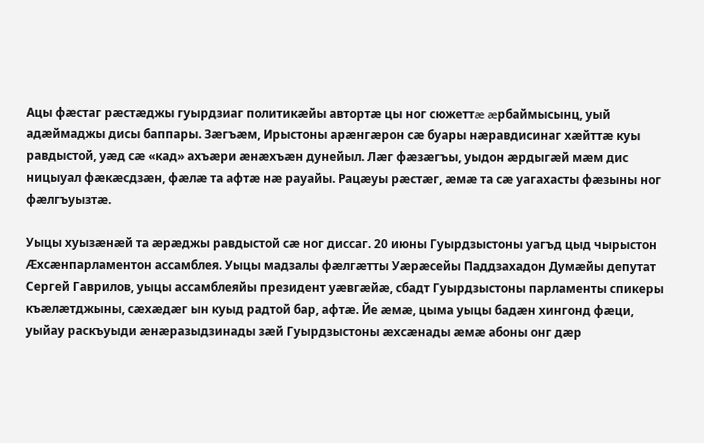Ацы фæстаг рæстæджы гуырдзиаг политикæйы автортæ цы ног сюжеттæ æрбаймысынц, уый адæймаджы дисы баппары. Зæгъæм, Ирыстоны арæнгæрон сæ буары нæравдисинаг хæйттæ куы равдыстой, уæд сæ «кад» ахъæри æнæхъæн дунейыл. Лæг фæзæгъы, уыдон æрдыгæй мæм дис ницыуал фæкæсдзæн, фæлæ та афтæ нæ рауайы. Рацæуы рæстæг, æмæ та сæ уагахасты фæзыны ног фæлгъуызтæ.

Уыцы хуызæнæй та æрæджы равдыстой сæ ног диссаг. 20 июны Гуырдзыстоны уагъд цыд чырыстон Æхсæнпарламентон ассамблея. Уыцы мадзалы фæлгæтты Уæрæсейы Паддзахадон Думæйы депутат Сергей Гаврилов, уыцы ассамблеяйы президент уæвгæйæ, сбадт Гуырдзыстоны парламенты спикеры къæлæтджыны, сæхæдæг ын куыд радтой бар, афтæ. Йе æмæ, цыма уыцы бадæн хингонд фæци, уыйау раскъуыди æнæразыдзинады зæй Гуырдзыстоны æхсæнады æмæ абоны онг дæр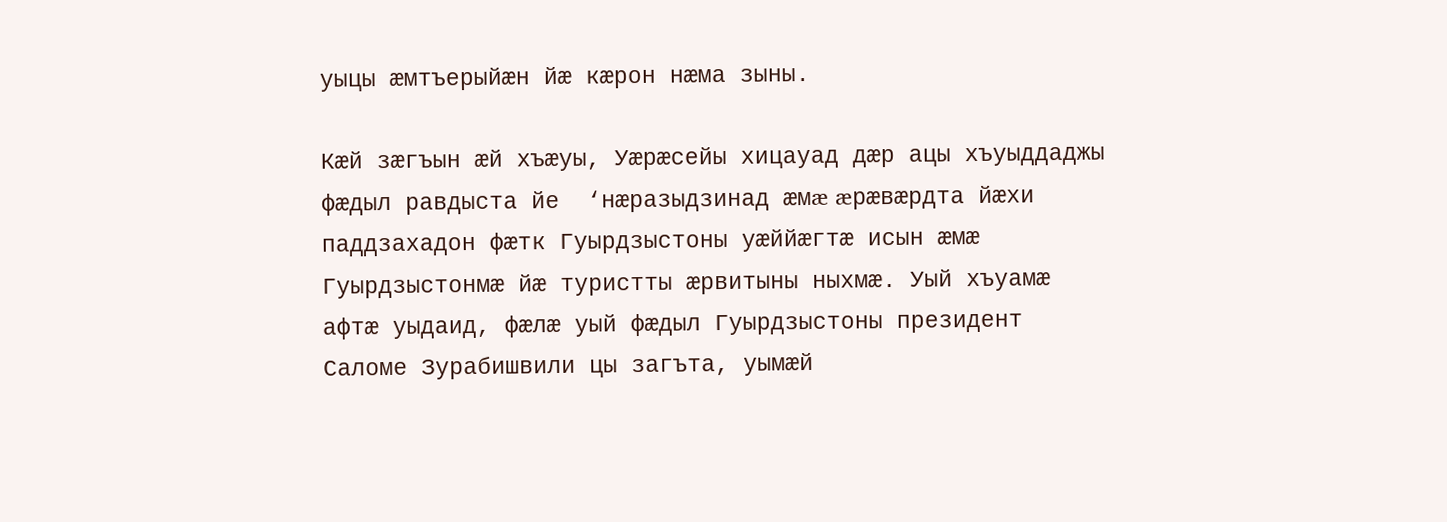уыцы æмтъерыйæн йæ кæрон нæма зыны.

Кæй зæгъын æй хъæуы, Уæрæсейы хицауад дæр ацы хъуыддаджы фæдыл равдыста йе  ‘нæразыдзинад æмæ æрæвæрдта йæхи паддзахадон фæтк Гуырдзыстоны уæййæгтæ исын æмæ Гуырдзыстонмæ йæ туристты æрвитыны ныхмæ. Уый хъуамæ афтæ уыдаид, фæлæ уый фæдыл Гуырдзыстоны президент Саломе Зурабишвили цы загъта, уымæй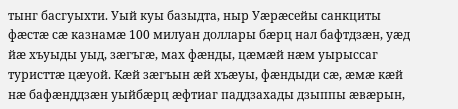тынг басгуыхти. Уый куы базыдта, ныр Уæрæсейы санкциты фæстæ сæ казнамæ 100 милуан доллары бæрц нал бафтдзæн, уæд йæ хъуыды уыд, зæгъгæ, мах фæнды, цæмæй нæм уырыссаг туристтæ цæуой. Кæй зæгъын æй хъæуы, фæндыди сæ, æмæ кæй нæ бафæнддзæн уыйбæрц æфтиаг паддзахады дзыппы æвæрын,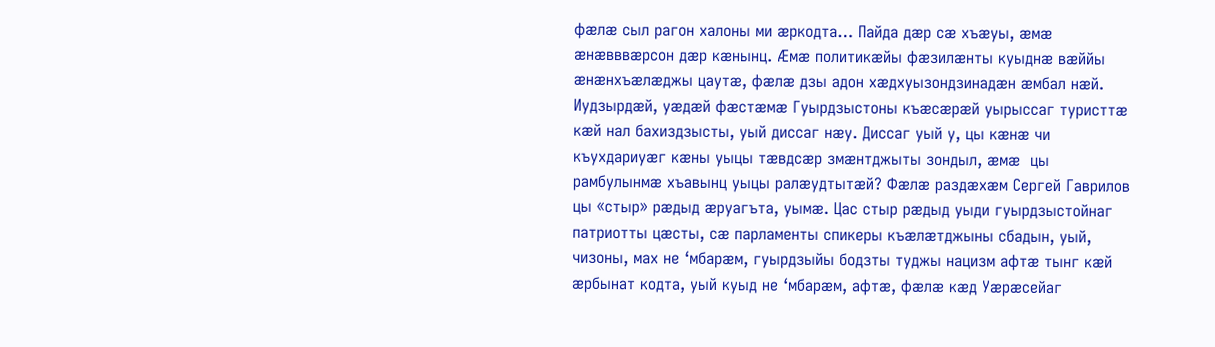фæлæ сыл рагон халоны ми æркодта… Пайда дæр сæ хъæуы, æмæ æнæвввæрсон дæр кæнынц. Æмæ политикæйы фæзилæнты куыднæ вæййы æнæнхъæлæджы цаутæ, фæлæ дзы адон хæдхуызондзинадæн æмбал нæй. Иудзырдæй, уæдæй фæстæмæ Гуырдзыстоны къæсæрæй уырыссаг туристтæ кæй нал бахиздзысты, уый диссаг нæу. Диссаг уый у, цы кæнæ чи къухдариуæг кæны уыцы тæвдсæр змæнтджыты зондыл, æмæ  цы рамбулынмæ хъавынц уыцы ралæудтытæй? Фæлæ раздæхæм Сергей Гаврилов цы «стыр» рæдыд æруагъта, уымæ. Цас стыр рæдыд уыди гуырдзыстойнаг патриотты цæсты, сæ парламенты спикеры къæлæтджыны сбадын, уый, чизоны, мах не ‘мбарæм, гуырдзыйы бодзты туджы нацизм афтæ тынг кæй æрбынат кодта, уый куыд не ‘мбарæм, афтæ, фæлæ кæд Уæрæсейаг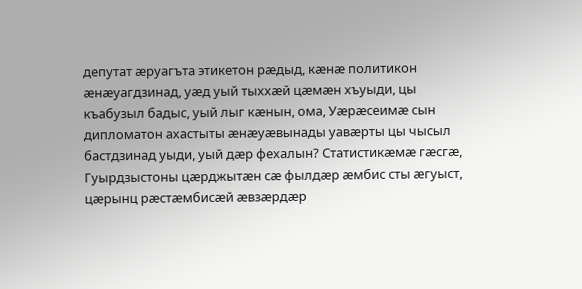депутат æруагъта этикетон рæдыд, кæнæ политикон æнæуагдзинад, уæд уый тыххæй цæмæн хъуыди, цы къабузыл бадыс, уый лыг кæнын, ома, Уæрæсеимæ сын дипломатон ахастыты æнæуæвынады уавæрты цы чысыл бастдзинад уыди, уый дæр фехалын? Статистикæмæ гæсгæ, Гуырдзыстоны цæрджытæн сæ фылдæр æмбис сты æгуыст, цæрынц рæстæмбисæй æвзæрдæр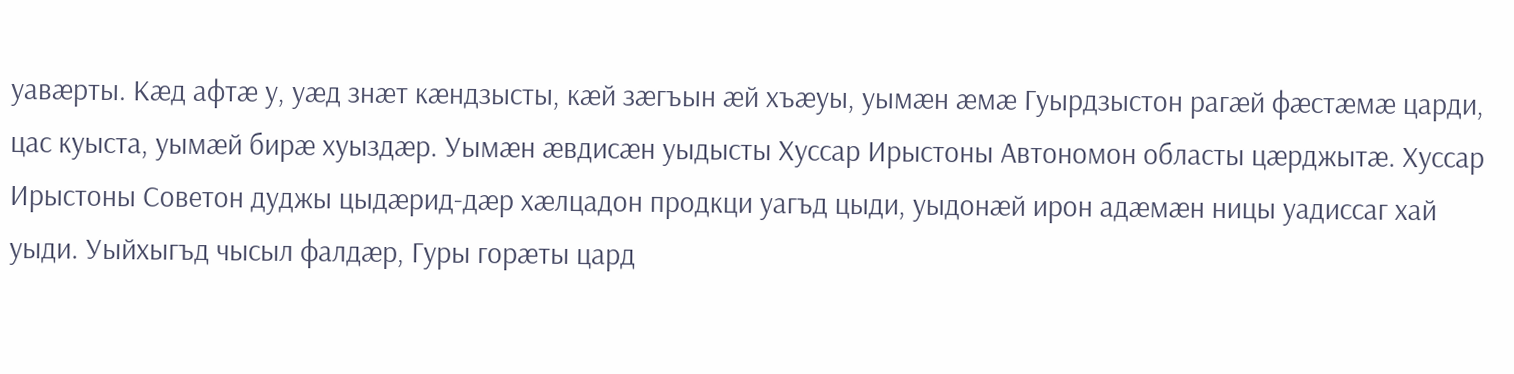уавæрты. Кæд афтæ у, уæд знæт кæндзысты, кæй зæгъын æй хъæуы, уымæн æмæ Гуырдзыстон рагæй фæстæмæ царди, цас куыста, уымæй бирæ хуыздæр. Уымæн æвдисæн уыдысты Хуссар Ирыстоны Автономон областы цæрджытæ. Хуссар Ирыстоны Советон дуджы цыдæрид-дæр хæлцадон продкци уагъд цыди, уыдонæй ирон адæмæн ницы уадиссаг хай уыди. Уыйхыгъд чысыл фалдæр, Гуры горæты цард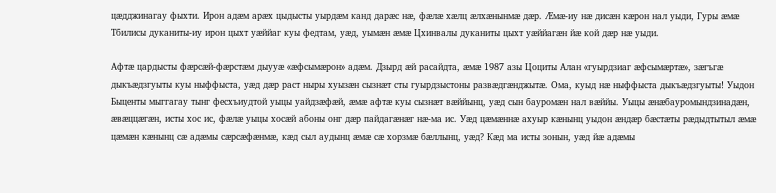цæдджинагау фыхти. Ирон адæм арæх цыдысты уырдæм канд дарæс нæ, фæлæ хæлц æлхæнынмæ дæр. Æмæ-иу нæ дисæн кæрон нал уыди, Гуры æмæ Тбилисы дуканиты-иу ирон цыхт уæййаг куы федтам, уæд, уымæн æмæ Цхинвалы дуканиты цыхт уæййагæн йæ кой дæр нæ уыди.

Афтæ цардысты фæрсæй-фæрстæм дыууæ «æфсымæрон» адæм. Дзырд æй расайдта, æмæ 1987 азы Цоциты Алан «гуырдзиаг æфсымæртæ», зæгъгæ дыкъæдзгуыты куы ныффыста, уæд дæр раст ныры хуызæн сызнæт сты гуырдзыстоны развæдгæнджытæ. Ома, куыд нæ ныффыста дыкъæдзгуыты! Уыдон Быценты мыггагау тынг фесхъиудтой уыцы уайдзæфæй, æмæ афтæ куы сызнæт вæййынц, уæд сын бауромæн нал вæййы. Уыцы æнæбауромындзинадæн, æвæццæгæн, исты хос ис, фæлæ уыцы хосæй абоны онг дæр пайдагæнæг нæ-ма ис. Уæд цæмæннæ ахуыр кæнынц уыдон æндæр бæстæты рæдыдтытыл æмæ цæмæн кæнынц сæ адæмы сæрсæфæнмæ, кæд сыл аудынц æмæ сæ хорзмæ бæллынц, уæд? Кæд ма исты зонын, уæд йæ адæмы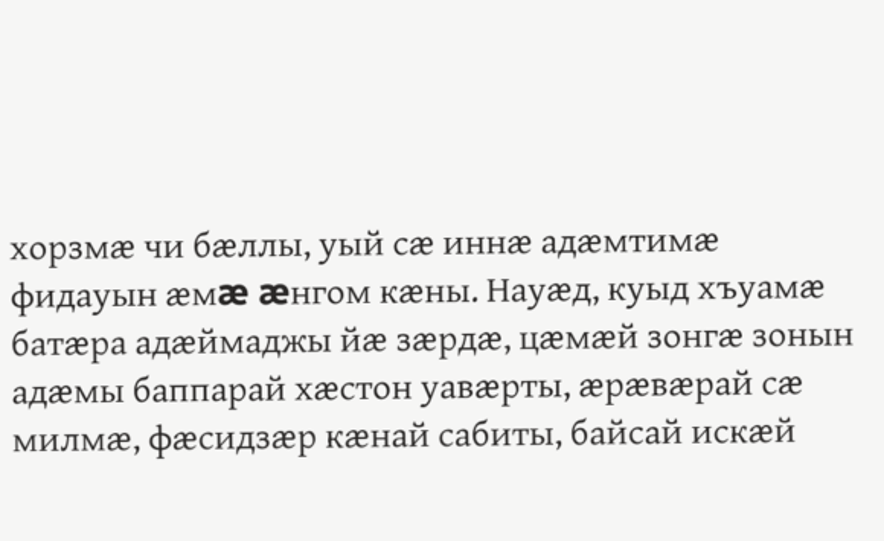хорзмæ чи бæллы, уый сæ иннæ адæмтимæ фидауын æмæ æнгом кæны. Науæд, куыд хъуамæ батæра адæймаджы йæ зæрдæ, цæмæй зонгæ зонын адæмы баппарай хæстон уавæрты, æрæвæрай сæ милмæ, фæсидзæр кæнай сабиты, байсай искæй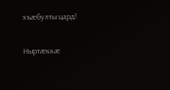хъæбулты цард!

Ныртæккæ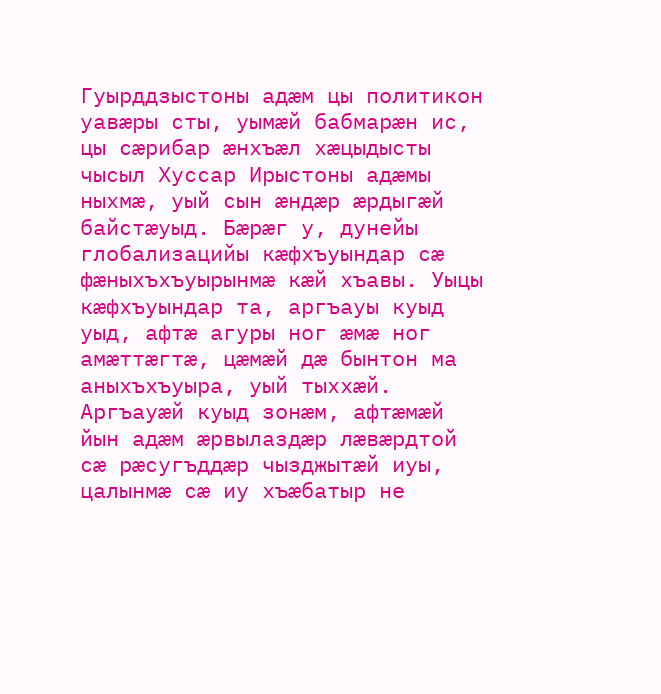Гуырддзыстоны адæм цы политикон уавæры сты, уымæй бабмарæн ис, цы сæрибар æнхъæл хæцыдысты чысыл Хуссар Ирыстоны адæмы ныхмæ, уый сын æндæр æрдыгæй байстæуыд. Бæрæг у, дунейы глобализацийы кæфхъуындар сæ фæныхъхъуырынмæ кæй хъавы. Уыцы кæфхъуындар та, аргъауы куыд уыд, афтæ агуры ног æмæ ног амæттæгтæ, цæмæй дæ бынтон ма аныхъхъуыра, уый тыххæй. Аргъауæй куыд зонæм, афтæмæй йын адæм æрвылаздæр лæвæрдтой сæ рæсугъддæр чызджытæй иуы, цалынмæ сæ иу хъæбатыр не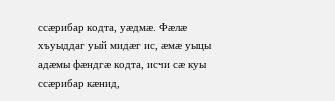ссæрибар кодта, уæдмæ. Фæлæ  хъуыддаг уый мидæг ис, æмæ уыцы адæмы фæндгæ кодта, исчи сæ куы ссæрибар кæнид,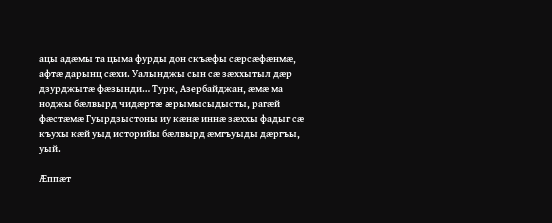ацы адæмы та цыма фурды дон скъæфы сæрсæфæнмæ, афтæ дарынц сæхи. Уалынджы сын сæ зæххытыл дæр дзурджытæ фæзынди… Турк, Азербайджан, æмæ ма ноджы бæлвырд чидæртæ æрымысыдысты, рагæй фæстæмæ Гуырдзыстоны иу кæнæ иннæ зæххы фадыг сæ къухы кæй уыд историйы бæлвырд æмгъуыды дæргъы, уый.

Æппæт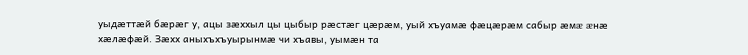уыдæттæй бæрæг у, ацы зæххыл цы цыбыр рæстæг цæрæм, уый хъуамæ фæцæрæм сабыр æмæ æнæ хæлæфæй. Зæхх аныхъхъуырынмæ чи хъавы, уымæн та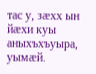тас у, зæхх ын йæхи куы аныхъхъуыра, уымæй.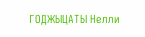ГОДЖЫЦАТЫ Нелли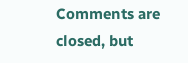Comments are closed, but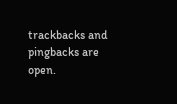trackbacks and pingbacks are open.